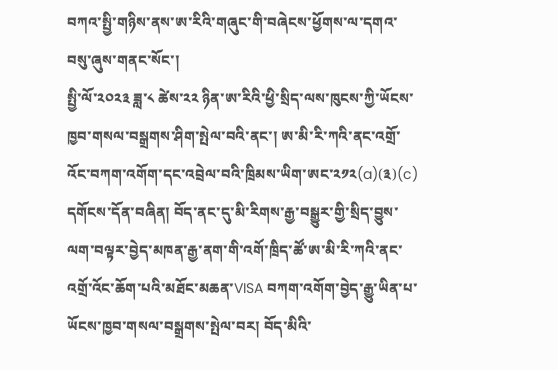བཀའ་སྤྱི་གཉིས་ནས་ཨ་རིའི་གཞུང་གི་བཞེངས་ཕྱོགས་ལ་དགའ་བསུ་ཞུས་གནང་སོང་།
སྤྱི་ལོ་༢༠༢༣ ཟླ་༨ ཚེས་༢༢ ཉིན་ཨ་རིའི་ཕྱི་སྲིད་ལས་ཁུངས་ཀྱི་ཡོངས་ཁྱབ་གསལ་བསྒྲགས་ཤིག་སྤེལ་བའི་ནང་། ཨ་མི་རི་ཀའི་ནང་འགྲོ་འོང་བཀག་འགོག་དང་འབྲེལ་བའི་ཁྲིམས་ཡིག་ཨང་༢༡༢(a)(༣)(c) དགོངས་དོན་བཞིན། བོད་ནང་དུ་མི་རིགས་རྒྱ་བསྒྱུར་གྱི་སྲིད་བྱུས་ལག་བལྟར་བྱེད་མཁན་རྒྱ་ནག་གི་འགོ་ཁྲིད་ཚོ་ཨ་མི་རི་ཀའི་ནང་འགྲོ་འོང་ཆོག་པའི་མཐོང་མཆན་VISA བཀག་འགོག་བྱེད་རྒྱུ་ཡིན་པ་ཡོངས་ཁྱབ་གསལ་བསྒྲགས་སྤེལ་བར། བོད་མིའི་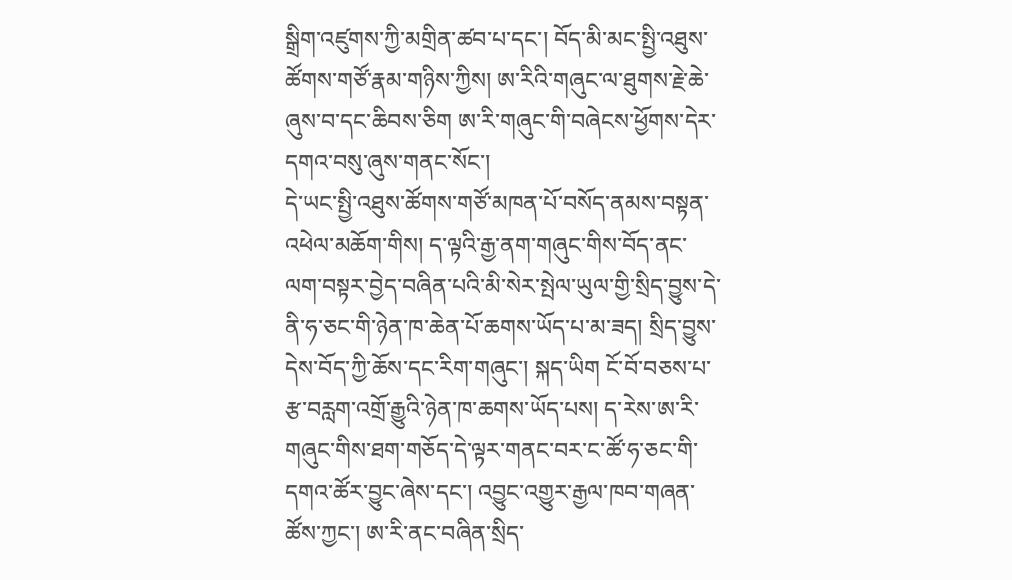སྒྲིག་འཛུགས་ཀྱི་མགྲིན་ཚབ་པ་དང་། བོད་མི་མང་སྤྱི་འཐུས་ཚོགས་གཙོ་རྣམ་གཉིས་ཀྱིས། ཨ་རིའི་གཞུང་ལ་ཐུགས་རྗེ་ཆེ་ཞུས་བ་དང་ཆིབས་ཅིག ཨ་རི་གཞུང་གི་བཞེངས་ཕྱོགས་དེར་དགའ་བསུ་ཞུས་གནང་སོང་།
དེ་ཡང་སྤྱི་འཐུས་ཚོགས་གཙོ་མཁན་པོ་བསོད་ནམས་བསྟན་འཕེལ་མཆོག་གིས། ད་ལྟའི་རྒྱ་ནག་གཞུང་གིས་བོད་ནང་ལག་བསྟར་བྱེད་བཞིན་པའི་མི་སེར་སྤེལ་ཡུལ་གྱི་སྲིད་བྱུས་དེ་ནི་ཧ་ཅང་གི་ཉེན་ཁ་ཆེན་པོ་ཆགས་ཡོད་པ་མ་ཟད། སྲིད་བྱུས་དེས་བོད་ཀྱི་ཆོས་དང་རིག་གཞུང་། སྐད་ཡིག ངོ་བོ་བཅས་པ་རྩ་བརླག་འགྲོ་རྒྱུའི་ཉེན་ཁ་ཆགས་ཡོད་པས། ད་རེས་ཨ་རི་གཞུང་གིས་ཐག་གཅོད་དེ་ལྟར་གནང་བར་ང་ཚོ་ཧ་ཅང་གི་དགའ་ཚོར་བྱུང་ཞེས་དང་། འབྱུང་འགྱུར་རྒྱལ་ཁབ་གཞན་ཚོས་ཀྱང་། ཨ་རི་ནང་བཞིན་སྲིད་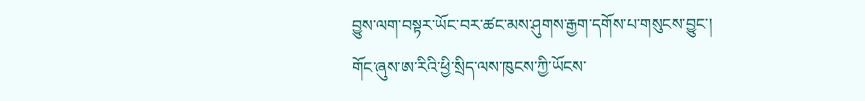བྱུས་ལག་བསྟར་ཡོང་བར་ཚང་མས་ཤུགས་རྒྱག་དགོས་པ་གསུངས་བྱུང་།
གོང་ཞུས་ཨ་རིའི་ཕྱི་སྲིད་ལས་ཁུངས་ཀྱི་ཡོངས་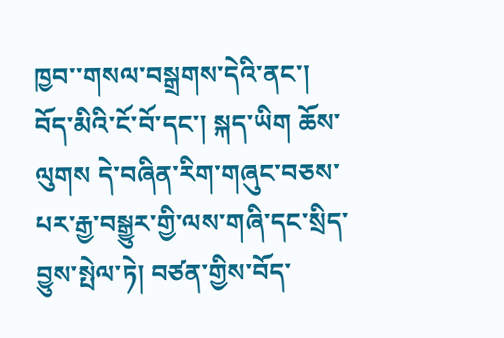ཁྱབ་་གསལ་བསྒྲགས་དེའི་ནང་། བོད་མིའི་ངོ་བོ་དང་། སྐད་ཡིག ཆོས་ལུགས དེ་བཞིན་རིག་གཞུང་བཅས་པར་རྒྱ་བསྒྱུར་གྱི་ལས་གཞི་དང་སྲིད་བྱུས་སྤེལ་ཏེ། བཙན་གྱིས་བོད་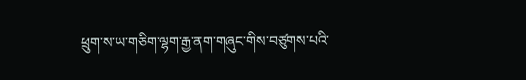ཕྲུག་ས་ཡ་གཅིག་ལྷག་རྒྱ་ནག་གཞུང་གིས་བཙུགས་པའི་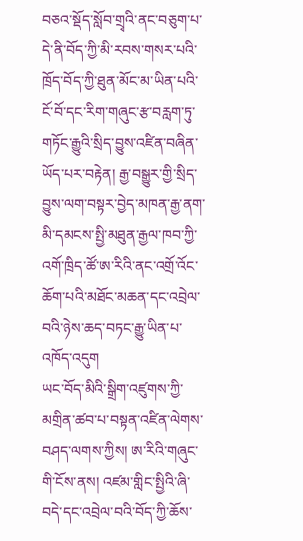བཅའ་སྡོད་སློབ་གྲྭའི་ནང་བཅུག་པ་དེ་ནི་བོད་ཀྱི་མི་རབས་གསར་པའི་ཁྲོད་བོད་ཀྱི་ཐུན་མོང་མ་ཡིན་པའི་ངོ་བོ་དང་རིག་གཞུང་རྩ་བརླག་ཏུ་གཏོང་རྒྱུའི་སྲིད་བྱུས་འཛིན་བཞིན་ཡོད་པར་བརྟེན། རྒྱ་བསྒྱུར་གྱི་སྲིད་བྱུས་ལག་བསྟར་བྱེད་མཁན་རྒྱ་ནག་མི་དམངས་སྤྱི་མཐུན་རྒྱལ་ཁབ་ཀྱི་འགོ་ཁྲིད་ཚོ་ཨ་རིའི་ནང་འགྲོ་འོང་ཆོག་པའི་མཐོང་མཆན་དང་འབྲེལ་བའི་ཉེས་ཆད་བཏང་རྒྱུ་ཡིན་པ་འཁོད་འདུག
ཡང་བོད་མིའི་སྒྲིག་འཛུགས་ཀྱི་མགྲིན་ཚབ་པ་བསྟན་འཛིན་ལེགས་བཤད་ལགས་ཀྱིས། ཨ་རིའི་གཞུང་གི་ངོས་ནས། འཛམ་གླིང་སྤྱིའི་ཞི་བདེ་དང་འབྲེལ་བའི་བོད་ཀྱི་ཆོས་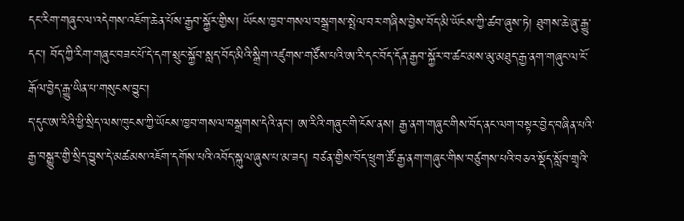དང་རིག་གཞུང་ལ་འདེགས་འཇོག་ཆེན་པོས་རྒྱབ་སྐྱོར་གྱིས། ཡོངས་ཁྱབ་གསལ་བསྒྲགས་སྤེལ་བར་གཞིས་བྱེས་བོད་མི་ཡོངས་ཀྱི་ཚབ་ཞུས་ཏེ། ཐུགས་ཆེ་ཞུ་རྒྱུ་དང་། བོད་ཀྱི་རིག་གཞུང་བཟང་པོ་དེ་དག་སྲུང་སྐྱོབ་སླད་བོད་མིའི་སྒྲིག་འཛུགས་གཙོས་པའི་ཨ་རི་དང་བོད་དོན་རྒྱབ་སྐྱོར་བ་ཚང་མས་མུ་མཐུད་རྒྱ་ནག་གཞུང་ལ་ངོ་རྒོལ་བྱེད་རྒྱུ་ཡིན་པ་གསུངས་བྱུང་།
ད་དུང་ཨ་རིའི་ཕྱི་སྲིད་ལས་ཁུངས་ཀྱི་ཡོངས་ཁྱབ་གསལ་བསྒྲགས་དེའི་ནང་། ཨ་རིའི་གཞུང་གི་ངོས་ནས། རྒྱ་ནག་གཞུང་གིས་བོད་ནང་ལག་བསྟར་བྱེད་བཞིན་པའི་རྒྱ་བསྒྱུར་གྱི་སྲིད་བྱུས་དེ་མཚམས་འཇོག་དགོས་པའི་འབོད་སྐུལ་ཞུས་པ་མ་ཟད། བཙན་གྱིས་བོད་ཕྲུག་ཚོ་རྒྱ་ནག་གཞུང་གིས་བཙུགས་པའི་བཅའ་སྡོད་སློབ་གྲྭའི་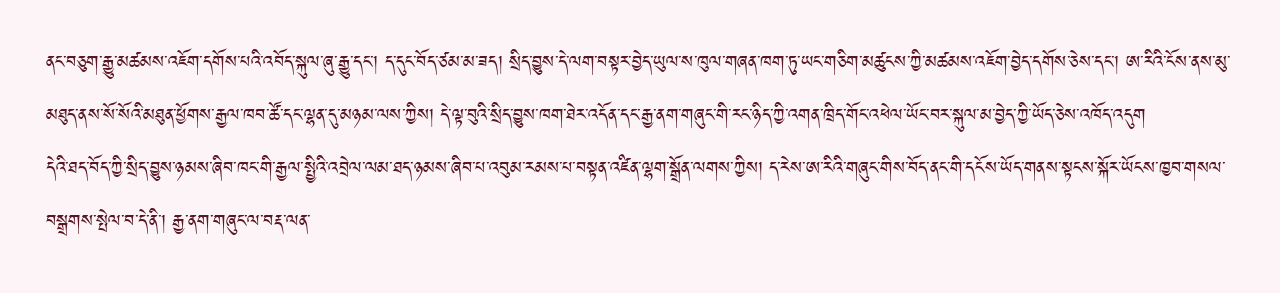ནང་བཅུག་རྒྱུ་མཚམས་འཇོག་དགོས་པའི་འབོད་སྐུལ་ཞུ་རྒྱུ་དང་། ད་དུང་བོད་ཙམ་མ་ཟད། སྲིད་བྱུས་དེ་ལག་བསྟར་བྱེད་ཡུལ་ས་ཁུལ་གཞན་ཁག་ཏུ་ཡང་གཅིག་མཚུངས་ཀྱི་མཚམས་འཇོག་བྱེད་དགོས་ཅེས་དང་། ཨ་རིའི་ངོས་ནས་མུ་མཐུད་ནས་སོ་སོའི་མཐུན་ཕྱོགས་རྒྱལ་ཁབ་ཚོ་དང་ལྷན་དུ་མཉམ་ལས་ཀྱིས། དེ་ལྟ་བུའི་སྲིད་བྱུས་ཁག་ཐེར་འདོན་དང་རྒྱ་ནག་གཞུང་གི་རང་ཉིད་ཀྱི་འགན་ཁྲིད་གོང་འཕེལ་ཡོང་བར་སྐུལ་མ་བྱེད་ཀྱི་ཡོད་ཅེས་འཁོད་འདུག
དེའི་ཐད་བོད་ཀྱི་སྲིད་བྱུས་ཉམས་ཞིབ་ཁང་གི་རྒྱལ་སྤྱིའི་འབྲེལ་ལམ་ཐད་ཉམས་ཞིབ་པ་འབུམ་རམས་པ་བསྟན་འཛིན་ལྷག་སྒྲོན་ལགས་ཀྱིས། ད་རེས་ཨ་རིའི་གཞུང་གིས་བོད་ནང་གི་དངོས་ཡོད་གནས་སྟངས་སྐོར་ཡོངས་ཁྱབ་གསལ་བསྒྲགས་སྤེལ་བ་དེ་ནི་། རྒྱ་ནག་གཞུང་ལ་བརྡ་ལན་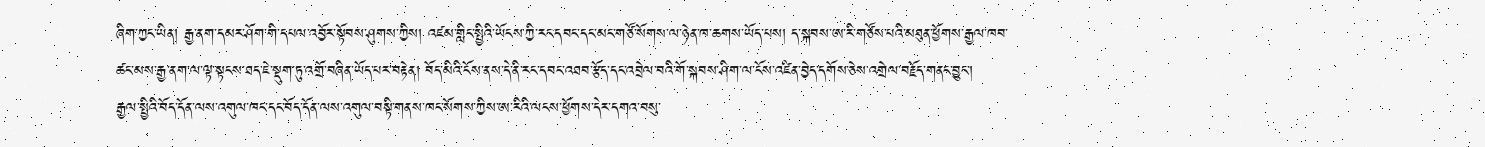ཞིག་ཀྱང་ཡིན། རྒྱ་ནག་དམར་ཤོག་གི་དཔལ་འབྱོར་སྟོབས་ཤུགས་ཀྱིས། འཛམ་གླིང་སྤྱིའི་ཡོངས་ཀྱི་རང་དབང་དང་མང་གཙོ་སོགས་ལ་ཉེན་ཁ་ཆགས་ཡོད་པས། ད་སྐབས་ཨ་རི་གཙོས་པའི་མཐུན་ཕྱོགས་རྒྱལ་ཁབ་ཚང་མས་རྒྱ་ནག་ལ་ལྟ་སྟངས་ཐད་ཇེ་སྡུག་ཏུ་འགྲོ་བཞིན་ཡོད་པར་བརྟེན། བོད་མིའི་ངོས་ནས་དེ་ནི་རང་དབང་འཐབ་རྩོད་དང་འབྲེལ་བའི་གོ་སྐབས་ཤིག་ལ་ངོས་འཛིན་བྱེད་དགོས་ཅེས་འགྲེལ་བརྗོད་གནང་བྱུང་།
རྒྱལ་སྤྱིའི་བོད་དོན་ལས་འགུལ་ཁང་དང་བོད་དོན་ལས་འགུལ་བསྟི་གནས་ཁང་སོགས་ཀྱིས་ཨ་རིའི་ལངས་ཕྱོགས་དེར་དགའ་བསུ་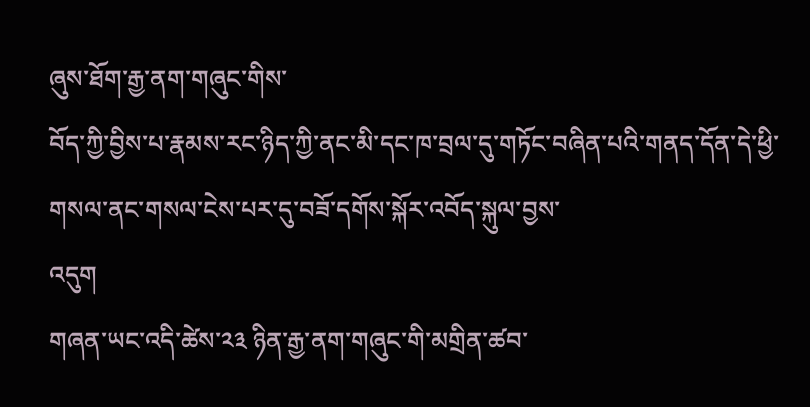ཞུས་ཐོག་རྒྱ་ནག་གཞུང་གིས་
བོད་ཀྱི་བྱིས་པ་རྣམས་རང་ཉིད་ཀྱི་ནང་མི་དང་ཁ་བྲལ་དུ་གཏོང་བཞིན་པའི་གནད་དོན་དེ་ཕྱི་གསལ་ནང་གསལ་ངེས་པར་དུ་བཟོ་དགོས་སྐོར་འབོད་སྐུལ་བྱས་
འདུག
གཞན་ཡང་འདི་ཚེས་༢༣ ཉིན་རྒྱ་ནག་གཞུང་གི་མགྲིན་ཚབ་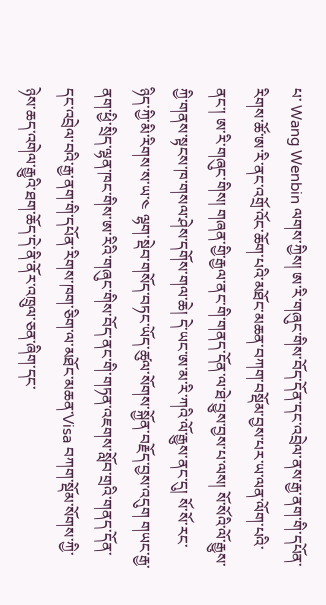པ་ Wang Wenbin ལགས་ཀྱིས། ཨ་རི་གཞུང་གིས་བོད་དོན་དང་འབྲེལ་ནས་རྒྱ་ནག་གི་དཔོན་རིགས་ཚོ་ཨ་རི་ནང་འགྲོ་འོང་ཆོག་པའི་མཐོང་མཆན་བཀག་བསྡོམ་བྱས་པར་ཡ་ལན་ལོག་པའི་ནང་། ཨ་རི་གཞུང་གིས། གཞན་གྱི་རྒྱལ་ནང་གི་གནད་དོན་ལ་ཐེ་བྱུས་བྱས་པ་ལས། སོ་སོའི་ལོ་རྒྱུས་ཀྱི་གནས་སྟངས་ཁ་གསལ་ཤེས་དགོས་གལ་ཆེ། དེ་ཡང་ཨ་མ་རི་ཀའི་ལོ་རྒྱུས་ནང་དུ། སོ་སོ་རང་ཉིད་ཀྱི་མི་རིགས་ས་ཡ་༤ ལྷག་སྡེབ་གསོད་བཏང་ཡོད་ཚུལ་སོགས་སྐྱོན་བརྗོད་བྱས་འདུག གཡང་རྒྱ་ནག་ཕྱི་སྲིད་ལྷན་ཁང་གིས་ཨ་རིའི་གཞུང་གིས་བོད་ནང་གི་གཏན་འཇགས་སློབ་གྲའི་གནད་དོན་དང་འབྲེལ་བའི་རྒྱ་ནག་གི་དཔོན་རིགས་ཁག་ཅིག་ལ་མཐོང་མཆན་Visa བཀག་སྡོམ་སོགས་ཀྱི་ཉེས་ཆད་འགེལ་རྒྱུའི་ཐག་ཆོད་དེ་ནི་ནོར་འཁྲུལ་ཅན་ཞིག་དང་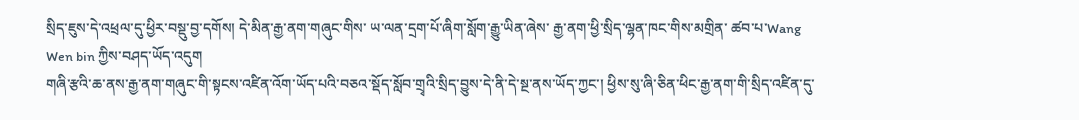སྲིད་ཇུས་དེ་འཕྲལ་དུ་ཕྱིར་བསྡུ་བྱ་དགོས། དེ་མིན་རྒྱ་ནག་གཞུང་གིས་ ཡ་ལན་དྲག་པོ་ཞིག་སློག་རྒྱུ་ཡིན་ཞེས་ རྒྱ་ནག་ཕྱི་སྲིད་ལྷན་ཁང་གིས་མགྲིན་ ཚབ་པ་Wang Wen bin ཀྱིས་བཤད་ཡོད་འདུག
གཞི་རྩའི་ཆ་ནས་རྒྱ་ནག་གཞུང་གི་སྟངས་འཛིན་འོག་ཡོད་པའི་བཅའ་སྡོད་སློབ་གྲྭའི་སྲིད་བྱུས་དེ་ནི་དེ་སྔ་ནས་ཡོད་ཀྱང་། ཕྱིས་སུ་ཞི་ཅིན་ཕིང་རྒྱ་ནག་གི་སྲིད་འཛིན་དུ་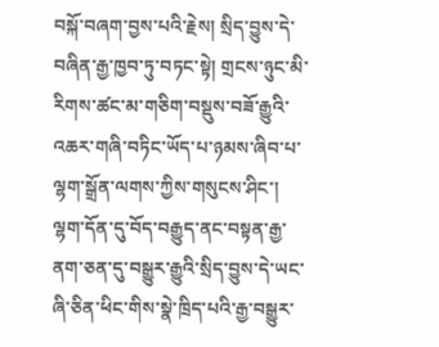བསྐོ་བཞག་བྱས་པའི་རྗེས། སྲིད་བྱུས་དེ་བཞིན་རྒྱ་ཁྱབ་ཏུ་བཏང་སྟེ། གྲངས་ཉུང་མི་རིགས་ཚང་མ་གཅིག་བསྡུས་བཟོ་རྒྱུའི་འཆར་གཞི་བཏིང་ཡོད་པ་ཉམས་ཞིབ་པ་ལྷག་སྒྲོན་ལགས་ཀྱིས་གསུངས་ཤིང་། ལྷག་དོན་དུ་བོད་བརྒྱུད་ནང་བསྟན་རྒྱ་ནག་ཅན་དུ་བསྒྱུར་རྒྱུའི་སྲིད་བྱུས་དེ་ཡང་ཞི་ཅིན་ཕིང་གིས་སྣེ་ཁྲིད་པའི་རྒྱ་བསྒྱུར་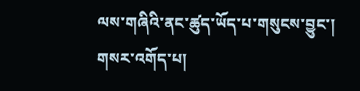ལས་གཞིའི་ནང་ཚུད་ཡོད་པ་གསུངས་བྱུང་།
གསར་འགོད་པ།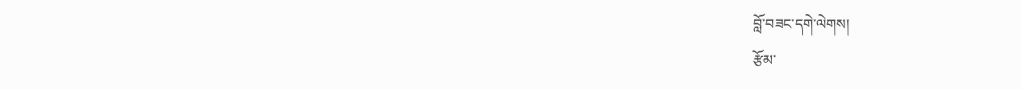བློ་བཟང་དགེ་ལེགས།
རྩོམ་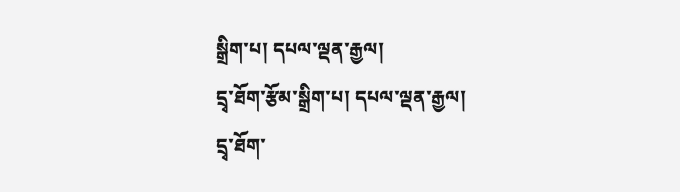སྒྲིག་པ། དཔལ་ལྡན་རྒྱལ།
དྲྭ་ཐོག་རྩོམ་སྒྲིག་པ། དཔལ་ལྡན་རྒྱལ།
དྲྭ་ཐོག་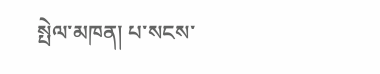སྤེལ་མཁན། པ་སངས་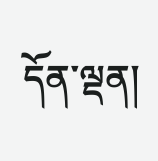དོན་ལྡན།